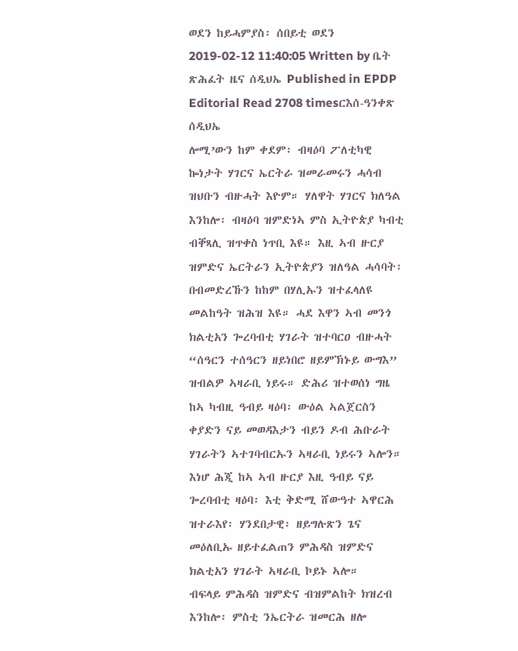ወደን ከይሓምያስ፡ ሰበይቲ ወደን
2019-02-12 11:40:05 Written by ቤት ጽሕፈት ዜና ሰዲህኤ Published in EPDP Editorial Read 2708 timesርእሰ-ዓንቀጽ ሰዲህኤ
ሎሚ’ውን ከም ቀደም፡ ብዛዕባ ፖለቲካዊ ኰነታት ሃገርና ኤርትራ ዝመራመሩን ሓሳብ ዝህቡን ብዙሓት እዮም። ሃለዋት ሃገርና ክለዓል እንከሎ፡ ብዛዕባ ዝምድነኣ ምስ ኢትዮጵያ ካብቲ ብቐጻሊ ዝጥቀስ ነጥቢ እዩ። እዚ ኣብ ዙርያ ዝምድና ኤርትራን ኢትዮጵያን ዝለዓል ሓሳባት፡ በብመድረኹን ከከም በሃሊኡን ዝተፈላለዩ መልከዓት ዝሕዝ እዩ። ሓደ እዋን ኣብ መንጎ ክልቲአን ጐረባብቲ ሃገራት ዝተባርዐ ብዙሓት “ሰዓርን ተሰዓርን ዘይነበሮ ዘይምኽኑይ ውግእ” ዝብልዎ ኣዛራቢ ነይሩ። ድሕሪ ዝተወሰነ ግዜ ከኣ ካብዚ ዓብይ ዛዕባ፡ ውዕል ኣልጀርስን ቀያድን ናይ መወዳእታን ብይን ዶብ ሕቡራት ሃገራትን ኣተገባብርኡን ኣዛራቢ ነይሩን ኣሎን። እነሆ ሕጂ ከኣ ኣብ ዙርያ እዚ ዓብይ ናይ ጐረባብቲ ዛዕባ፡ እቲ ቅድሚ ሸውዓተ ኣዋርሕ ዝተራእየ፡ ሃንደበታዊ፡ ዘይግሉጽን ጌና መዕለቢኡ ዘይተፈልጠን ምሕዳስ ዝምድና ክልቲአን ሃገራት ኣዛራቢ ኮይኑ ኣሎ።
ብፍላይ ምሕዳስ ዝምድና ብዝምልከት ክዝረብ እንከሎ፡ ምስቲ ንኤርትራ ዝመርሕ ዘሎ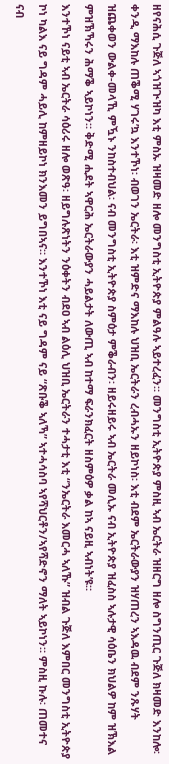ዘየናሕሲ ጉጅለ ኣጎዝጒዝካ እቲ ምስኡ ዝዛመድ ዘሎ መንግስቲ ኢትዮጵያ ምልዓሉ ኣይተረፈን። መንግስቲ ኢትዮጵያ ምስዚ ኣብ ኤርትራ ዝዘርግ ዘሎ ስግንጢር ጉጅለ ክዛመድ እንከሎ፡ ቀንዲ ማእከሉ ጠቕሚ ሃገሩ’ኳ እንተኾነ፡ ብወገን ኤርትራ፡ እቲ ዝምድና ማእከሉ ህዝቢ ኤርትራን ረብሓኡን ዘይኮነስ፡ እቲ ብደም ኤርትራውያን ዝሃጠረን ኣእዳዉ ብደም ንጹሃት ዝጨቀወን ውልቀ-መላኺ ምዃኑ ንከስተብህል፡ ናብ መንግስቲ ኢትዮጵያ ስምዕታ ምቕራብን፡ ዘይሩዘይሩ ኣብ ኤርትራ መሊኡ ናብ ኢትዮጵያ ዝፈስስ ኣሉታዊ ሳዕቤን ክህልዎ ከም ዝኽእል ምዝኽኻሩን ሕማቕ ኣይኮነን። ቅድሚ ሒደት ኣዋርሕ ኤርትራውያን ሓይልታት ለውጢ ኣብ ከተማ ፍራንክፈርት ዘስምዕዎ ቃል ከኣ ናይዚ ኣብነት’ዩ።
እንተኾነ ናይቲ ኣብ ኤርትራ ሳዕሪሩ ዘሎ ወጽዓ፡ ዘይግሉጽነትን ንዕቀትን ብደዐ ኣብ ልዕሊ ህዝቢ ኤርትራን ተሓታቲ እቲ “ንኤርትራ እመርሓ ኣለኹ” ዝብል ጉጅለ እምበር መንግስቲ ኢትዮጵያ ኮነ ካልእ ናይ ግዳም ሓይሊ ከምዘይኮነ ክንእመን ይግበኣና። እንተኾነ እቲ ናይ ግዳም ናይ “ጽቡቕ ኣለኻ” ኣተሓሳስባ ኣየሻህርቶን/ኣየሻድኖን ማለት ኣይኮነን። ምስዚ ኩሉ፡ ጠመተና ናብ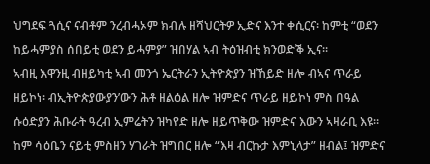ህግደፍ ጓሲና ናብቶም ንረብሓኦም ክብሉ ዘሻህርትዎ ኢድና እንተ ቀሲርና፡ ከምቲ “ወደን ከይሓምያስ ሰበይቲ ወደን ይሓምያ” ዝበሃል ኣብ ትዕዝብቲ ክንወድቕ ኢና።
ኣብዚ እዋንዚ ብዘይካቲ ኣብ መንጎ ኤርትራን ኢትዮጵያን ዝኸይድ ዘሎ ብኣና ጥራይ ዘይኮነ፡ ብኢትዮጵያውያን’ውን ሕቶ ዘልዕል ዘሎ ዝምድና ጥራይ ዘይኮነ ምስ በዓል ሱዕድያን ሕቡራት ዓረብ ኢምሬትን ዝካየድ ዘሎ ዘይጥቅው ዝምድና እውን ኣዛራቢ እዩ። ከም ሳዕቤን ናይቲ ምስዘን ሃገራት ዝግበር ዘሎ “እዛ ብርኩታ እምኒላታ” ዘብል፤ ዝምድና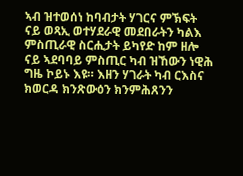ኣብ ዝተወሰነ ከባብታት ሃገርና ምኽፍት ናይ ወጻኢ ወተሃደራዊ መደበራትን ካልእ ምስጢራዊ ስርሒታት ይካየድ ከም ዘሎ ናይ ኣደባባይ ምስጢር ካብ ዝኸውን ነዊሕ ግዜ ኮይኑ እዩ። እዘን ሃገራት ካብ ርእስና ክወርዳ ክንጽውዕን ክንምሕጸንን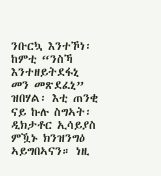ንቡርኳ እንተኾነ፡ ከምቲ “ንስኻ እንተዘይትደፋኒ መን መጽደፈኒ” ዝበሃል፡ እቲ ጠንቂ ናይ ኩሉ ስግኣት፡ ዲክታቶር ኢሳይያስ ምዃኑ ክንዝንግዕ ኣይግበኣናን። ነዚ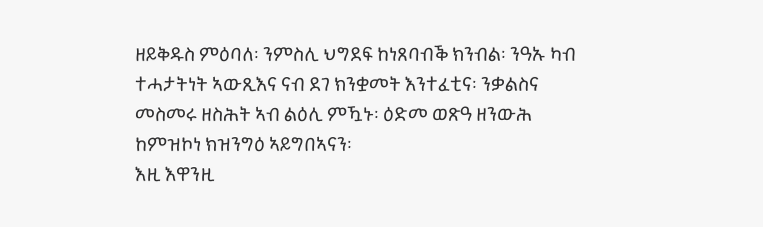ዘይቅዱስ ምዕባለ፡ ንምስሊ ህግደፍ ከነጸባብቕ ክንብል፡ ንዓኡ ካብ ተሓታትነት ኣውጺእና ናብ ደገ ክንቋመት እንተፈቲና፡ ንቃልስና መስመሩ ዘስሕት ኣብ ልዕሊ ምዃኑ፡ ዕድመ ወጽዓ ዘንውሕ ከምዝኮነ ክዝንግዕ ኣይግበኣናን፡
እዚ እዋንዚ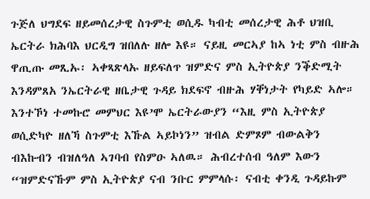ጉጅለ ህግደፍ ዘይመሰረታዊ ስጉምቲ ወሲዱ ካብቲ መሰረታዊ ሕቶ ህዝቢ ኤርትራ ክሕባእ ህርዲግ ዝበለሉ ዘሎ እዩ። ናይዚ መርኣያ ከኣ ነቲ ምስ ብዙሕ ዋጢጡ መጺኡ፡ ኣቀጻጽላኡ ዘይፍለጥ ዝምድና ምስ ኢትዮጵያ ንቕድሚት እንዳምጸአ ንኤርትራዊ ዘቤታዊ ጉዳይ ክደፍኖ ብዙሕ ሃቐነታት የካይድ ኣሎ። እንተኾነ ተመኩሮ መምህር እዩ’ሞ ኤርትራውያን “እዚ ምስ ኢትዮጵያ ወሲድካዮ ዘለኻ ስጉምቲ እኹል ኣይኮነን” ዝብል ድምጾም ብውልቅን ብእኩብን ብዝለዓለ ኣገባብ የስምዑ ኣለዉ። ሕብረተሰብ ዓለም እውን “ዝምድናኹም ምስ ኢትዮጵያ ናብ ንቡር ምምላሱ፡ ናብቲ ቀንዲ ጉዳይኩም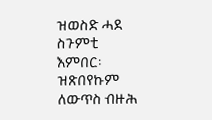ዝወስድ ሓደ ስጉምቲ እምበር፡ ዝጽበየኩም ለውጥስ ብዙሕ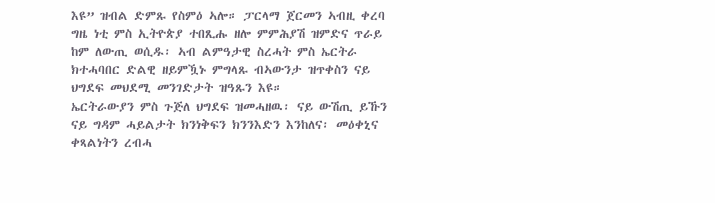እዩ” ዝብል ድምጹ የስምዕ ኣሎ። ፓርላማ ጀርመን ኣብዚ ቀረባ ግዜ ነቲ ምስ ኢትዮጵያ ተበጺሑ ዘሎ ምምሕያሽ ዝምድና ጥራይ ከም ለውጢ ወሲዱ፡ ኣብ ልምዓታዊ ስረሓት ምስ ኤርትራ ክተሓባበር ድልዊ ዘይምዃኑ ምግላጹ ብኣውንታ ዝጥቀስን ናይ ህግደፍ መህደሚ መንገድታት ዝዓጹን እዩ።
ኤርትራውያን ምስ ጉጅለ ህግደፍ ዝመሓዘዉ፡ ናይ ውሽጢ ይኹን ናይ ግዳም ሓይልታት ክንነቅፍን ክንንእድን እንከለና፡ መዕቀኒና ቀጻልነትን ረብሓ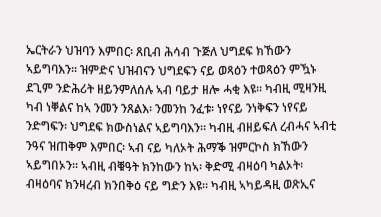ኤርትራን ህዝባን እምበር፡ ጸቢብ ሕሳብ ጉጅለ ህግደፍ ክኸውን ኣይግባእን። ዝምድና ህዝብናን ህግደፍን ናይ ወጻዕን ተወጻዕን ምዃኑ ደጊም ንድሕሪት ዘይንምለሰሉ ኣብ ባይታ ዘሎ ሓቂ እዩ። ካብዚ ሚዛንዚ ካብ ነቐልና ከኣ ንመን ንጸልእ፡ ንመንከ ንፈቱ፡ ነየናይ ንነቅፍን ነየናይ ንድግፍን፡ ህግደፍ ክውስነልና ኣይግባእን። ካብዚ ብዘይፍለ ረብሓና ኣብቲ ንዓና ዝጠቅም እምበር፡ ኣብ ናይ ካለኦት ሕማቕ ዝምርኮስ ክኸውን ኣይግበኦን። ኣብዚ ብቑዓት ክንከውን ከኣ፡ ቅድሚ ብዛዕባ ካልኦት፡ ብዛዕባና ክንዛረብ ክንበቅዕ ናይ ግድን እዩ። ካብዚ ኣካይዳዚ ወጽኢና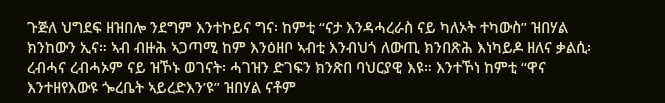ጉጅለ ህግደፍ ዘዝበሎ ንደግም እንተኮይና ግና፡ ከምቲ “ናታ እንዳሓረራስ ናይ ካለኦት ተካውስ” ዝበሃል ክንከውን ኢና። ኣብ ብዙሕ ኣጋጣሚ ከም እንዕዘቦ ኣብቲ እንብህጎ ለውጢ ክንበጽሕ እነካይዶ ዘለና ቃልሲ፡ ረብሓና ረብሓኦም ናይ ዝኾኑ ወገናት፡ ሓገዝን ድገፍን ክንጽበ ባህርያዊ እዩ። እንተኾነ ከምቲ “ዋና እንተዘየእውዩ ጐረቤት ኣይረድእን’ዩ” ዝበሃል ናቶም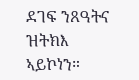ደገፍ ንጸዓትና ዝትክእ ኣይኮነን።